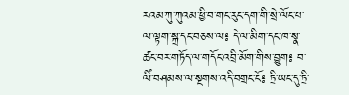རའམ་ཀུ་ཀུའམ་ཕྱི་བ་གང་རུང་དག་གི་སྲེ་ལོང་པ་ལ་ལྟག་སྐྲ་དང་བཅས་ལ༔ དེ་ལ་མིག་དང་ཁ་སྣ་ཚང་བར་གཏོད་ལ་གདོང་འབྲི་མོག་གིས་བྱུག༔ བ་ལིཾ་བཤམས་ལ་སྔགས་འདི་བགྲང་ངོ༔ ཏྲི་ཡང་དུ་ཏྲི་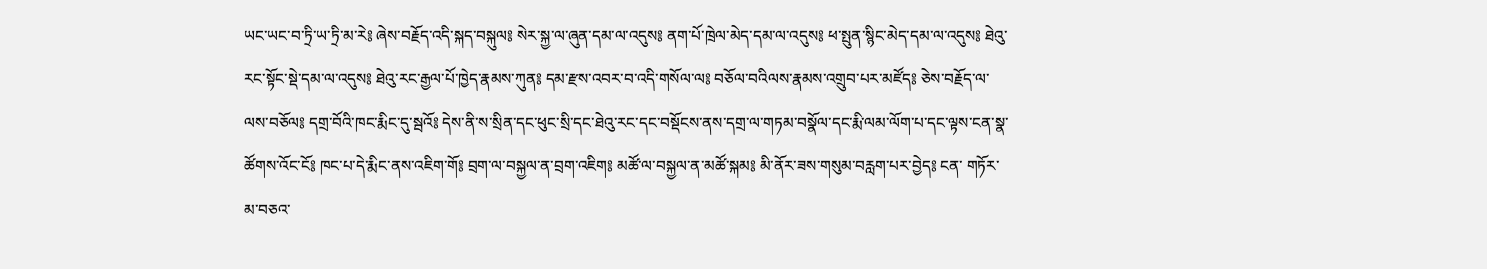ཡང་ཡང་བ་ཏྲི་ཡ་ཏྲི་མ་རེ༔ ཞེས་བརྗོད་འདི་སྐད་བསྐུལ༔ སེར་སྐྱ་ལ་ཞུན་དམ་ལ་འདུས༔ ནག་པོ་ཁྲེལ་མེད་དམ་ལ་འདུས༔ ཕ་སྤུན་སྙིང་མེད་དམ་ལ་འདུས༔ ཐེའུ་རང་སྟོང་སྡེ་དམ་ལ་འདུས༔ ཐེའུ་རང་རྒྱལ་པོ་ཁྱེད་རྣམས་ཀུན༔ དམ་རྫས་འབར་བ་འདི་གསོལ་ལ༔ བཅོལ་བའིལས་རྣམས་འགྲུབ་པར་མཛོད༔ ཅེས་བརྗོད་ལ་ལས་བཅོལ༔ དགྲ་བོའི་ཁང་རྨིང་དུ་སྦའོ༔ དེས་ནི་ས་སྲིན་དང་ཕུང་སྲི་དང་ཐེའུ་རང་དང་བསྡོངས་ནས་དགྲ་ལ་གཏམ་བསྣོལ་དང་རྨི་ལམ་ལོག་པ་དང་ལྟས་ངན་སྣ་ཚོགས་འོང་ངོ༔ ཁང་པ་དེ་རྨིང་ནས་འཇིག་གོ༔ བྲག་ལ་བསྐྱལ་ན་བྲག་འཇིག༔ མཚོ་ལ་བསྐྱལ་ན་མཚོ་སྐམ༔ མི་ནོར་ཟས་གསུམ་བརླག་པར་བྱེད༔ ངན་ གཏོར་མ་བཅའ་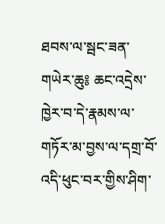ཐབས་ལ་སྦང་ཟན་གཡེར་ཆུ༔ ཆང་འདྲེས་ཁྱེར་བ་དེ་རྣམས་ལ་གཏོར་མ་བྱས་ལ་དགྲ་བོ་འདི་ཕུང་བར་གྱིས་ཤིག་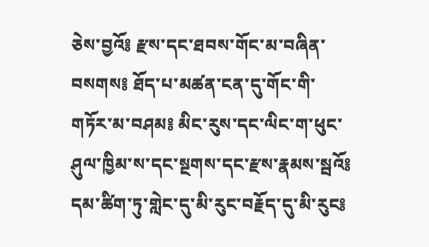ཅེས་བྱའོ༔ རྫས་དང་ཐབས་གོང་མ་བཞིན་བསགས༔ ཐོད་པ་མཚན་ངན་དུ་གོང་གི་གཏོར་མ་བཤམ༔ མིང་རུས་དང་ལིང་ག་ཕུང་ཤུལ་ཁྱིམ་ས་དང་སྔགས་དང་རྫས་རྣམས་སྦའོ༔ དམ་ཚིག་ཏུ་གླེང་དུ་མི་རུང་བརྗོད་དུ་མི་རུང༔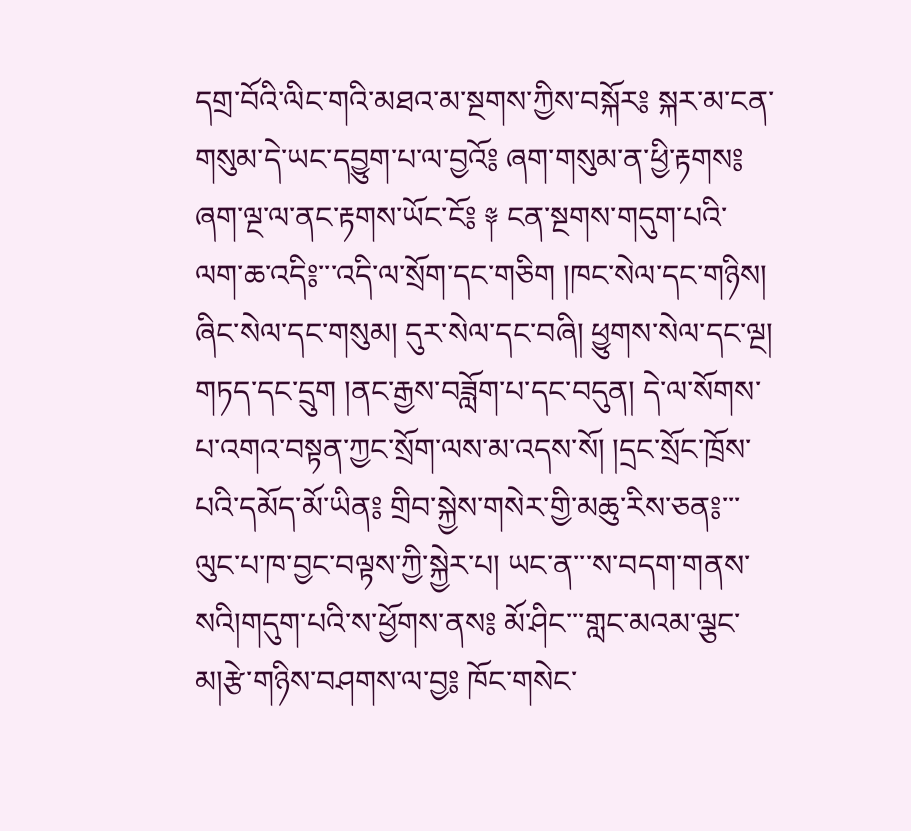དགྲ་བོའི་ལིང་གའི་མཐའ་མ་སྔགས་ཀྱིས་བསྐོར༔ སྐར་མ་ངན་གསུམ་དེ་ཡང་དབྱུག་པ་ལ་བྱའོ༔ ཞག་གསུམ་ན་ཕྱི་རྟགས༔ ཞག་ལྔ་ལ་ནང་རྟགས་ཡོང་ངོ༔ ༈ ངན་སྔགས་གདུག་པའི་ལག་ཆ་འདི༔་་་འདི་ལ་སྲོག་དང་གཅིག །ཁང་སེལ་དང་གཉིས། ཞིང་སེལ་དང་གསུམ། དུར་སེལ་དང་བཞི། ཕྱུགས་སེལ་དང་ལྔ། གཏད་དང་དྲུག །ནང་རྒྱས་བཟློག་པ་དང་བདུན། དེ་ལ་སོགས་པ་འགའ་བསྟན་ཀྱང་སྲོག་ལས་མ་འདས་སོ། །དྲང་སྲོང་ཁྲོས་པའི་དམོད་མོ་ཡིན༔ གྲིབ་སྐྱེས་གསེར་གྱི་མཆུ་རིས་ཅན༔་་་ལུང་པ་ཁ་བྱང་བལྟས་ཀྱི་སྐྱེར་པ། ཡང་ན་་་ས་བདག་གནས་སའི།གདུག་པའི་ས་ཕྱོགས་ནས༔ མོ་ཤིང་་་གླང་མའམ་ལྕང་མ།རྩེ་གཉིས་བཤགས་ལ་བྱ༔ ཁོང་གསེང་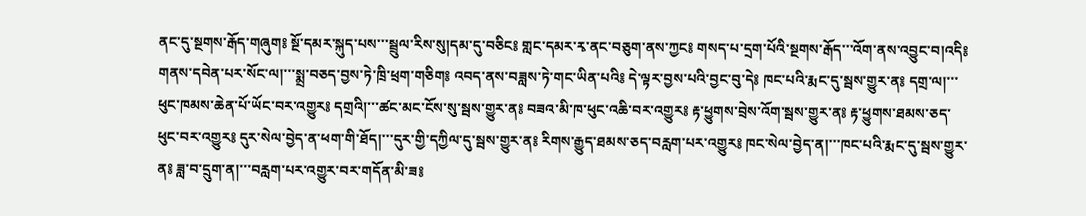ནང་དུ་སྔགས་རྒོད་གཞུག༔ སྔོ་དམར་སྐུད་པས་་་སྦྲུལ་རིས་སུ།དམ་དུ་བཅིང༔ གླང་དམར་རྭ་ནང་བཅུག་ནས་ཀྱང༔ གསད་པ་དྲག་པོའི་སྔགས་རྒོད་་་འོག་ནས་འབྱུང་བ།འདི༔ གནས་དབེན་པར་སོང་ལ།་་་སྨྲ་བཅད་བྱས་ཏེ་ཁྲི་ཕྲག་གཅིག༔ འབད་ནས་བཟླས་ཏེ་གང་ཡིན་པའི༔ དེ་ལྟར་བྱས་པའི་བྱང་བུ་དེ༔ ཁང་པའི་རྨང་དུ་སྦས་གྱུར་ན༔ དགྲ་ལ།་་་ཕུང་ཁམས་ཆེན་པོ་ཡོང་བར་འགྱུར༔ དགྲའི།་་་ཚང་མང་ངོས་སུ་སྦས་གྱུར་ན༔ བཟའ་མི་ཁ་ཕུང་འཆི་བར་འགྱུར༔ རྟ་ཕྱུགས་བྲེས་འོག་སྦས་གྱུར་ན༔ རྟ་ཕྱུགས་ཐམས་ཅད་ཕུང་བར་འགྱུར༔ དུར་སེལ་བྱེད་ན་ཕག་གི་ཐོད།་་་དུར་གྱི་དཀྱིལ་དུ་སྦས་གྱུར་ན༔ རིགས་རྒྱུད་ཐམས་ཅད་བརླག་པར་འགྱུར༔ ཁང་སེལ་བྱེད་ན།་་་ཁང་པའི་རྨང་དུ་སྦས་གྱུར་ན༔ ཟླ་བ་དྲུག་ན།་་་བརླག་པར་འགྱུར་བར་གདོན་མི་ཟ༔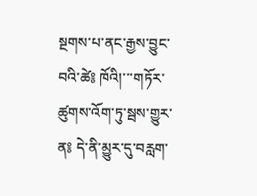སྔགས་པ་ནང་རྒྱས་བྱུང་བའི་ཚེ༔ ཁོའི།་་་གཏོར་ཚུགས་འོག་ཏུ་སྦས་གྱུར་ན༔ དེ་ནི་མྱུར་དུ་བརླག་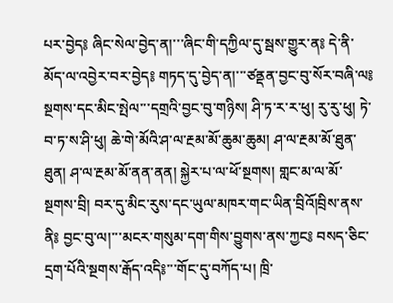པར་བྱེད༔ ཞིང་སེལ་བྱེད་ན།་་་ཞིང་གི་དཀྱིལ་དུ་སྦས་གྱུར་ན༔ དེ་ནི་མོད་ལ་འབྱེར་བར་བྱེད༔ གཏད་དུ་བྱེད་ན།་་་ཙནྡན་བྱང་བུ་སོར་བཞི་ལ༔ སྔགས་དང་མིང་སྤེལ་་་དགྲའི་བྱང་བུ་གཉིས། ཤི་ཏ་ར་ར་ཕུ། རུ་རུ་ཕུ། ཏེ་བ་ཏ་ས་ཤི་ཕུ། ཆེ་གེ་མོའི་ཤ་ལ་རྔམ་མོ་ཆུམ་ཆུམ། ཤ་ལ་རྔམ་མོ་ཐུན་ཐུན། ཤ་ལ་རྔམ་མོ་ནན་ནན། སྐྱེར་པ་ལ་ཕོ་སྔགས། གླང་མ་ལ་མོ་སྔགས་བྲི། བར་དུ་མིང་རུས་དང་ཡུལ་མཁར་གང་ཡིན་བྲིའོ།བྲིས་ནས་ནི༔ བྱང་བུ་ལ།་་་མངར་གསུམ་དག་གིས་བྱུགས་ནས་ཀྱང༔ བསད་ཅིང་དྲག་པོའི་སྔགས་རྒོད་འདི༔་་་གོང་དུ་བཀོད་པ། ཁྲི་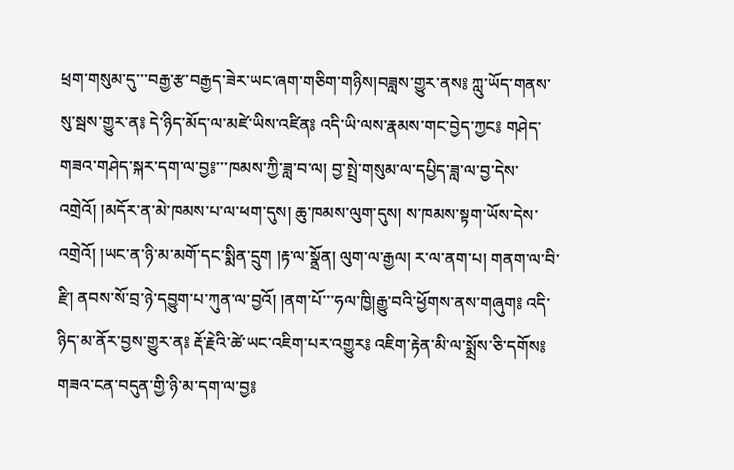ཕྲག་གསུམ་དུ་་་བརྒྱ་རྩ་བརྒྱད་ཟེར་ཡང་ཞག་གཅིག་གཉིས།བཟླས་གྱུར་ནས༔ ཀླུ་ཡོད་གནས་སུ་སྦས་གྱུར་ན༔ དེ་ཉིད་མོད་ལ་མཛེ་ཡིས་འཛིན༔ འདི་ཡི་ལས་རྣམས་གང་བྱེད་ཀྱང༔ གཤེད་གཟའ་གཤེད་སྐར་དག་ལ་བྱ༔་་་ཁམས་ཀྱི་ཟླ་བ་ལ། བྱ་སྤྲེ་གསུམ་ལ་དཔྱིད་ཟླ་ལ་བྱ་དེས་འགྲེའོ། །མདོར་ན་མེ་ཁམས་པ་ལ་ཕག་དུས། ཆུ་ཁམས་ལུག་དུས། ས་ཁམས་སྟག་ཡོས་དེས་འགྲེའོ། །ཡང་ན་ཉི་མ་མགོ་དང་སྨིན་དྲུག །རྟ་ལ་སྣྲོན། ལུག་ལ་རྒྱལ། ར་ལ་ནག་པ། གནག་ལ་བི་རྫི། ནབས་སོ་བྲ་ཉེ་དབྱུག་པ་ཀུན་ལ་བྱའོ། །ནག་པོ་་་ཧལ་ཁྱི།རྒྱུ་བའི་ཕྱོགས་ནས་གཞུག༔ འདི་ཉིད་མ་ནོར་བྱས་གྱུར་ན༔ རྡོ་རྗེའི་ཚེ་ཡང་འཇིག་པར་འགྱུར༔ འཇིག་རྟེན་མི་ལ་སྨྲོས་ཅི་དགོས༔ གཟའ་ངན་བདུན་གྱི་ཉི་མ་དག་ལ་བྱ༔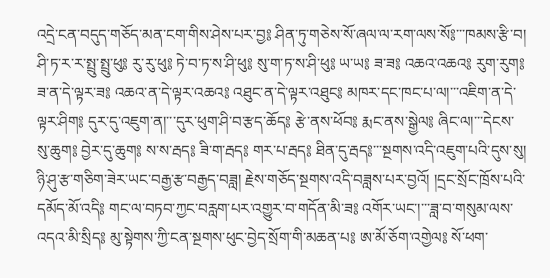འདྲེ་ངན་བདུད་གཅོད་མན་ངག་གིས་ཤེས་པར་བྱ༔ ཤིན་ཏུ་གཅེས་སོ་ཞལ་ལ་རག་ལས་སོ༔་་་ཁམས་རྩི་བ། ཤི་ཏ་ར་ར་སྤྲུ་སྤྲུ་ཕུ༔ རུ་རུ་ཕུ༔ ཏེ་བ་ཏ་ས་ཤི་ཕུ༔ སུ་ག་ཏ་ས་ཤི་ཕུ༔ ཡ་ཡ༔ ཟ་ཟ༔ འཆའ་འཆའ༔ རུག་རུག༔ ཟ་ན་དེ་ལྟར་ཟ༔ འཆའ་ན་དེ་ལྟར་འཆའ༔ འཐུང་ན་དེ་ལྟར་འཐུང༔ མཁར་དང་ཁང་པ་ལ།་་་འཇིག་ན་དེ་ལྟར་ཤིག༔ དུར་དུ་འཇུག་ན།་་་དུར་ཕུག་ཤི་བ་རྩད་ཆོད༔ རྩེ་ནས་ཕོབ༔ རྨང་ནས་སྒྱེལ༔ ཞིང་ལ།་་་དེངས་སུ་ཆུག༔ བྱེར་དུ་ཆུག༔ ས་ས་རྦད༔ ཟི་ག་རྦད༔ གར་པ་རྦད༔ ཐིན་དུ་རྦད༔་་་སྔགས་འདི་འཇུག་པའི་དུས་སུ། ཉི་ཤུ་རྩ་གཅིག་ཟེར་ཡང་བརྒྱ་རྩ་བརྒྱད་བཟླ། རྗེས་གཅོད་སྔགས་འདི་བཟླས་པར་བྱའོ། །དྲང་སྲོང་ཁྲོས་པའི་དམོད་མོ་འདི༔ གང་ལ་བཏབ་ཀྱང་བརླག་པར་འགྱུར་བ་གདོན་མི་ཟ༔ འགོར་ཡང་།་་་ཟླ་བ་གསུམ་ལས་འདའ་མི་སྲིད༔ མུ་སྟེགས་ཀྱི་ངན་སྔགས་ཕུང་བྱེད་སྲོག་གི་མཆན་པ༔ ཨ་མོ་ཅོག་འགྱེལ༔ སོ་ཕག་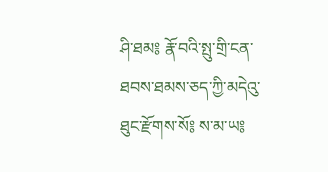ཤི་ཐམ༔ རྣོ་བའི་སྤུ་གྲི་ངན་ཐབས་ཐམས་ཅད་ཀྱི་མདེའུ་ཐུང་རྫོགས་སོ༔ ས་མ་ཡ༔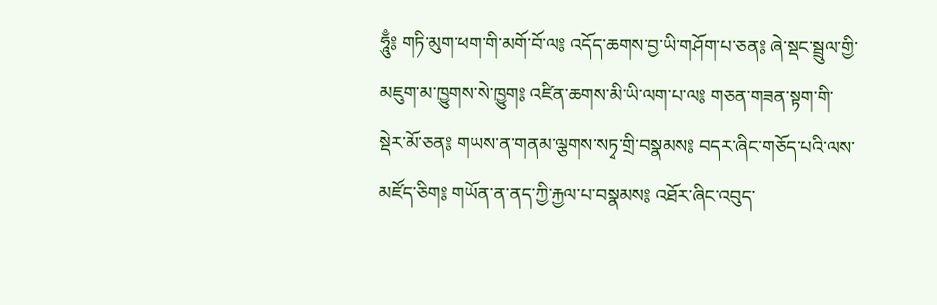ཧཱུྃ༔ གཏི་མུག་ཕག་གི་མགོ་བོ་ལ༔ འདོད་ཆགས་བྱ་ཡི་གཤོག་པ་ཅན༔ ཞེ་སྡང་སྦྲུལ་གྱི་མཇུག་མ་ཁྱུགས་སེ་ཁྱུག༔ འཛིན་ཆགས་མི་ཡི་ལག་པ་ལ༔ གཅན་གཟན་སྟག་གི་སྡེར་མོ་ཅན༔ གཡས་ན་གནམ་ལྕགས་སཏྭ་གྲི་བསྣམས༔ བདར་ཞིང་གཅོད་པའི་ལས་མཛོད་ཅིག༔ གཡོན་ན་ནད་ཀྱི་རྐྱལ་པ་བསྣམས༔ འཐོར་ཞིང་འབུད་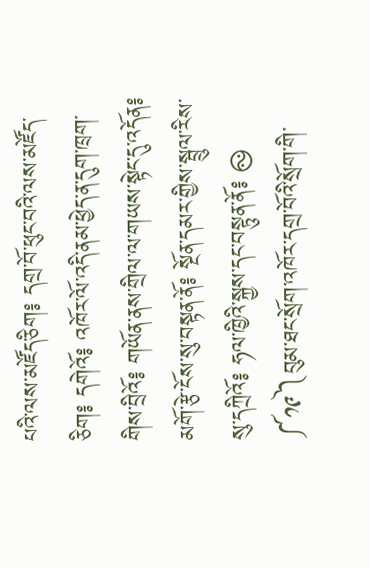པའི་ལས་མཛོད་ཅིག༔ དགྲ་བོ་ཕུང་བའི་ལས་མཛོད་ཅིག༔ དགེའོ༔ འཁོར་ལོ་འདི་ནམ་ཕྱེད་ན་དུག་ཁྲག་གིས་བྲིའོ༔ གཡོན་ནས་གྲིལ་ལ་གཡས་སྟེང་དུ་འདོན༔ མགོ་རྩེ་ངོས་སུ་བསྟན་ནོ༔ སྔོན་དམར་གྱིས་སྦྲུལ་རིས་སུ་དཀྲིའོ༔ ཧལ་ཁྱིའི་སྐྱས་དང་བསྟུན་ནོ༔ ࿊ ༼༡༩༽བུམ་ཐང་སྲོག་འཁོར་དགྲ་བོའི་སྲོག་གི་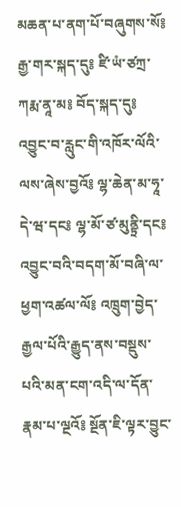མཆན་པ་ནག་པོ་བཞུགས་སོ༔ རྒྱ་གར་སྐད་དུ༔ ཛི་ཡཾ་ཙཀྲ་ཀརྨ་ནཱ་མ༔ བོད་སྐད་དུ༔ འབྱུང་བ་རླུང་གི་འཁོར་ལོའི་ལས་ཞེས་བྱའོ༔ ལྷ་ཆེན་མ་ཧཱ་དེ་ཝ་དང༔ ལྷ་མོ་ཙ་མུནྟྲི་དང༔ འབྱུང་བའི་བདག་མོ་བཞི་ལ་ཕྱག་འཚལ་ལོ༔ འཁྲུག་བྱེད་རྒྱལ་པོའི་རྒྱུད་ནས་བསྡུས་པའི་མན་ངག་འདི་ལ་དོན་རྣམ་པ་ལྔའོ༔ སྔོན་ཇི་ལྟར་བྱུང་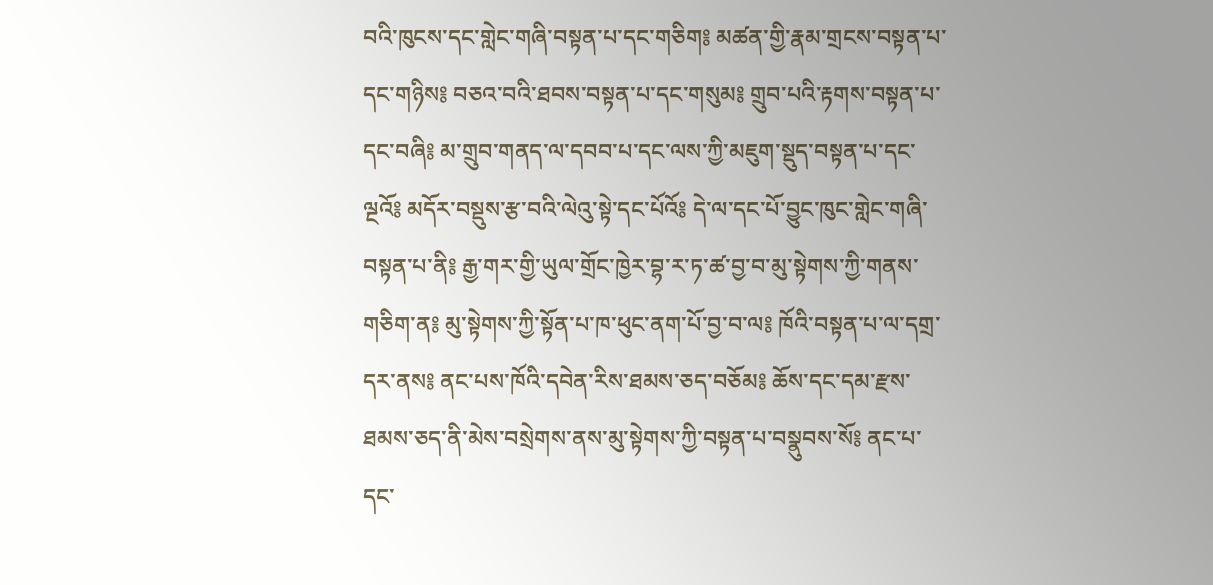བའི་ཁུངས་དང་གླེང་གཞི་བསྟན་པ་དང་གཅིག༔ མཚན་གྱི་རྣམ་གྲངས་བསྟན་པ་དང་གཉིས༔ བཅའ་བའི་ཐབས་བསྟན་པ་དང་གསུམ༔ གྲུབ་པའི་རྟགས་བསྟན་པ་དང་བཞི༔ མ་གྲུབ་གནད་ལ་དབབ་པ་དང་ལས་ཀྱི་མཇུག་སྡུད་བསྟན་པ་དང་ལྔའོ༔ མདོར་བསྡུས་རྩ་བའི་ལེའུ་སྟེ་དང་པོའོ༔ དེ་ལ་དང་པོ་བྱུང་ཁུང་གླེང་གཞི་བསྟན་པ་ནི༔ རྒྱ་གར་གྱི་ཡུལ་གྲོང་ཁྱེར་བྷ་ར་ཏ་ཚ་བྱ་བ་མུ་སྟེགས་ཀྱི་གནས་གཅིག་ན༔ མུ་སྟེགས་ཀྱི་སྟོན་པ་ཁ་ཕུང་ནག་པོ་བྱ་བ་ལ༔ ཁོའི་བསྟན་པ་ལ་དགྲ་དར་ནས༔ ནང་པས་ཁོའི་དབེན་རིས་ཐམས་ཅད་བཅོམ༔ ཆོས་དང་དམ་རྫས་ཐམས་ཅད་ནི་མེས་བསྲེགས་ནས་མུ་སྟེགས་ཀྱི་བསྟན་པ་བསྣུབས་སོ༔ ནང་པ་དང་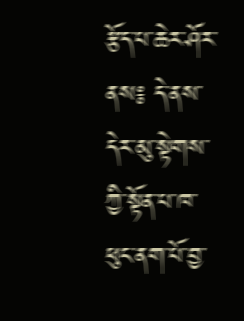རྩོད་པ་ཆེར་ཤོར་ནས༔ དེ་ནས་དེར་མུ་སྟེགས་ཀྱི་སྟོན་པ་ཁ་ཕུང་ནག་པོ་བྱ་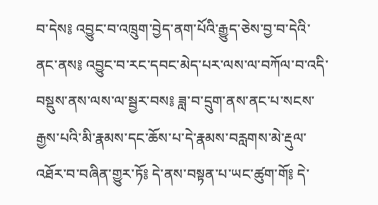བ་དེས༔ འབྱུང་བ་འཁྲུག་བྱེད་ནག་པོའི་རྒྱུད་ཅེས་བྱ་བ་དེའི་ནང་ནས༔ འབྱུང་བ་རང་དབང་མེད་པར་ལས་ལ་བཀོལ་བ་འདི་བསྡུས་ནས་ལས་ལ་སྦྱར་བས༔ ཟླ་བ་དྲུག་ནས་ནང་པ་སངས་རྒྱས་པའི་མི་རྣམས་དང་ཆོས་པ་དེ་རྣམས་བརླགས་མེ་རྡུལ་འཐོར་བ་བཞིན་གྱུར་ཏོ༔ དེ་ནས་བསྟན་པ་ཡང་ཚུག་གོ༔ དེ་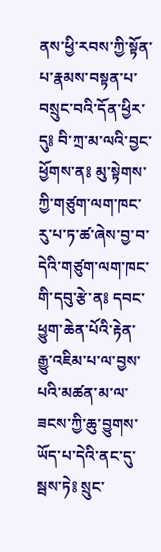ནས་ཕྱི་རབས་ཀྱི་སྟོན་པ་རྣམས་བསྟན་པ་བསྲུང་བའི་དོན་ཕྱིར་དུ༔ བི་ཀྲ་མ་ལའི་བྱང་ཕྱོགས་ན༔ མུ་སྟེགས་ཀྱི་གཙུག་ལག་ཁང་རུ་པ་ཏ་ཚ་ཞེས་བྱ་བ་དེའི་གཙུག་ལག་ཁང་གི་དབུ་རྩེ་ན༔ དབང་ཕྱུག་ཆེན་པོའི་རྟེན་རྒྱུ་འཇིམ་པ་ལ་བྱས་པའི་མཚན་མ་ལ་ཟངས་ཀྱི་ཆུ་བྱུགས་ཡོད་པ་དེའི་ནང་དུ་སྦས་ཏེ༔ སྲུང་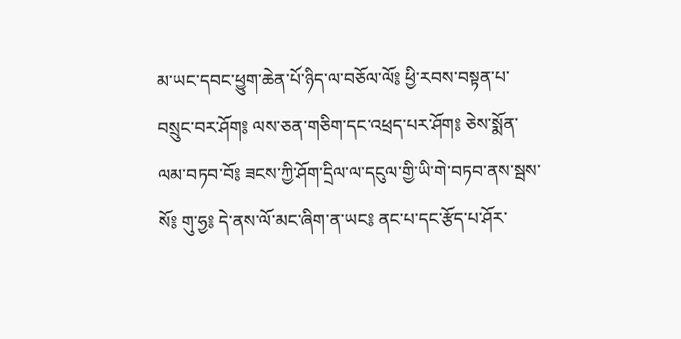མ་ཡང་དབང་ཕྱུག་ཆེན་པོ་ཉིད་ལ་བཅོལ་ལོ༔ ཕྱི་རབས་བསྟན་པ་བསྲུང་བར་ཤོག༔ ལས་ཅན་གཅིག་དང་འཕྲད་པར་ཤོག༔ ཅེས་སྨོན་ལམ་བཏབ་བོ༔ ཟངས་ཀྱི་ཤོག་དྲིལ་ལ་དངུལ་གྱི་ཡི་གེ་བཏབ་ནས་སྦས་སོ༔ གུ་ཧྱ༔ དེ་ནས་ལོ་མང་ཞིག་ན་ཡང༔ ནང་པ་དང་རྩོད་པ་ཤོར་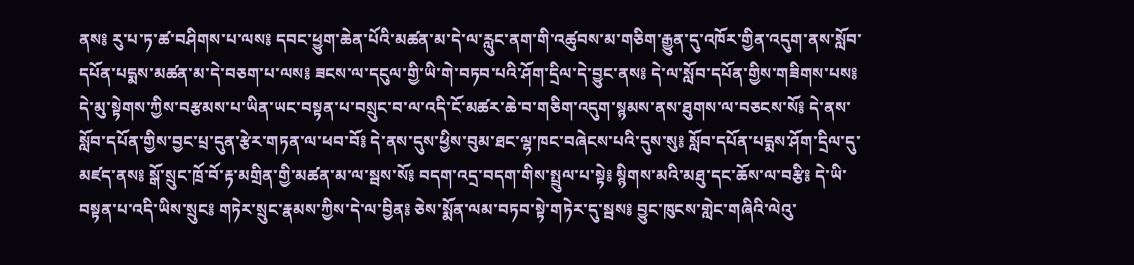ནས༔ རུ་པ་ཏ་ཚ་བཤིགས་པ་ལས༔ དབང་ཕྱུག་ཆེན་པོའི་མཚན་མ་དེ་ལ་རླུང་ནག་གི་འཚུབས་མ་གཅིག་རྒྱུན་དུ་འཁོར་གྱིན་འདུག་ནས་སློབ་དཔོན་པདྨས་མཚན་མ་དེ་བཅག་པ་ལས༔ ཟངས་ལ་དངུལ་གྱི་ཡི་གེ་བཏབ་པའི་ཤོག་དྲིལ་དེ་བྱུང་ནས༔ དེ་ལ་སློབ་དཔོན་གྱིས་གཟིགས་པས༔ དེ་མུ་སྟེགས་ཀྱིས་བརྩམས་པ་ཡིན་ཡང་བསྟན་པ་བསྲུང་བ་ལ་འདི་ངོ་མཚར་ཆེ་བ་གཅིག་འདུག་སྙམས་ནས་ཐུགས་ལ་བཅངས་སོ༔ དེ་ནས་སློབ་དཔོན་གྱིས་བྱང་པྲ་དུན་རྩེར་གཏན་ལ་ཕབ་བོ༔ དེ་ནས་དུས་ཕྱིས་བུམ་ཐང་ལྷ་ཁང་བཞེངས་པའི་དུས་སུ༔ སློབ་དཔོན་པདྨས་ཤོག་དྲིལ་དུ་མཛད་ནས༔ སྒོ་སྲུང་ཁྲོ་བོ་རྟ་མགྲིན་གྱི་མཚན་མ་ལ་སྦས་སོ༔ བདག་འདྲ་བདག་གིས་སྤྲུལ་པ་སྟེ༔ སྙིགས་མའི་མཐུ་དང་ཆོས་ལ་བརྩི༔ དེ་ཡི་བསྟན་པ་འདི་ཡིས་སྲུང༔ གཏེར་སྲུང་རྣམས་ཀྱིས་དེ་ལ་བྱིན༔ ཅེས་སྨོན་ལམ་བཏབ་སྟེ་གཏེར་དུ་སྦས༔ བྱུང་ཁུངས་གླེང་གཞིའི་ལེའུ་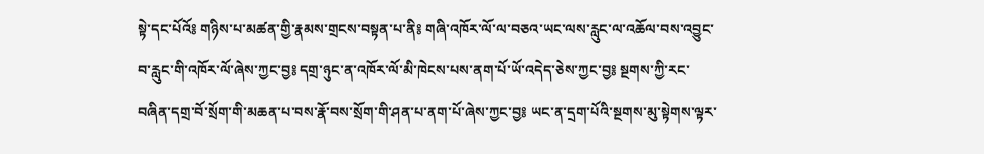སྟེ་དང་པོའོ༔ གཉིས་པ་མཚན་གྱི་རྣམས་གྲངས་བསྟན་པ་ནི༔ གཞི་འཁོར་ལོ་ལ་བཅའ་ཡང་ལས་རླུང་ལ་འཆོལ་བས་འབྱུང་བ་རླུང་གི་འཁོར་ལོ་ཞེས་ཀྱང་བྱ༔ དགྲ་ཉུང་ན་འཁོར་ལོ་མི་ཁེངས་པས་ནག་པོ་ཡོ་འདེད་ཅེས་ཀྱང་བྱ༔ སྔགས་ཀྱི་རང་བཞིན་དགྲ་བོ་སྲོག་གི་མཆན་པ་བས་རྣོ་བས་སྲོག་གི་ཤན་པ་ནག་པོ་ཞེས་ཀྱང་བྱ༔ ཡང་ན་དྲག་པོའི་སྔགས་མུ་སྟེགས་ལྟར་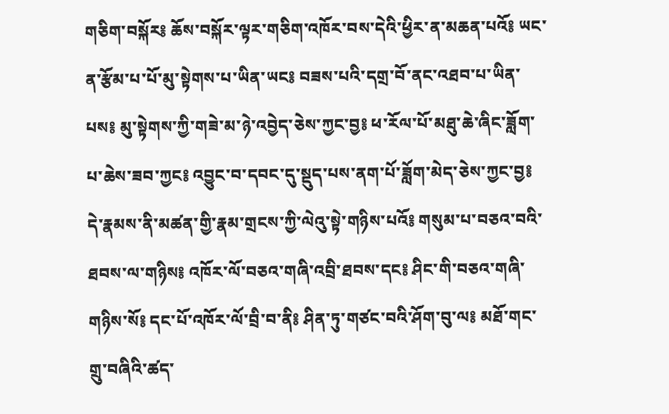གཅིག་བསྐོར༔ ཆོས་བསྐོར་ལྟར་གཅིག་འཁོར་བས་དེའི་ཕྱིར་ན་མཆན་པའོ༔ ཡང་ན་རྩོམ་པ་པོ་མུ་སྟེགས་པ་ཡིན་ཡང༔ བཟས་པའི་དགྲ་བོ་ནང་འཐབ་པ་ཡིན་པས༔ མུ་སྟེགས་ཀྱི་གཟེ་མ་ཉེ་འབྱེད་ཅེས་ཀྱང་བྱ༔ ཕ་རོལ་པོ་མཐུ་ཆེ་ཞིང་ཟློག་པ་ཆེས་ཟབ་ཀྱང༔ འབྱུང་བ་དབང་དུ་སྡུད་པས་ནག་པོ་ཟློག་མེད་ཅེས་ཀྱང་བྱ༔ དེ་རྣམས་ནི་མཚན་གྱི་རྣམ་གྲངས་ཀྱི་ལེའུ་སྟེ་གཉིས་པའོ༔ གསུམ་པ་བཅའ་བའི་ཐབས་ལ་གཉིས༔ འཁོར་ལོ་བཅའ་གཞི་འབྲི་ཐབས་དང༔ ཤིང་གི་བཅའ་གཞི་གཉིས་སོ༔ དང་པོ་འཁོར་ལོ་བྲི་བ་ནི༔ ཤིན་ཏུ་གཙང་བའི་ཤོག་བུ་ལ༔ མཐོ་གང་གྲུ་བཞིའི་ཚད་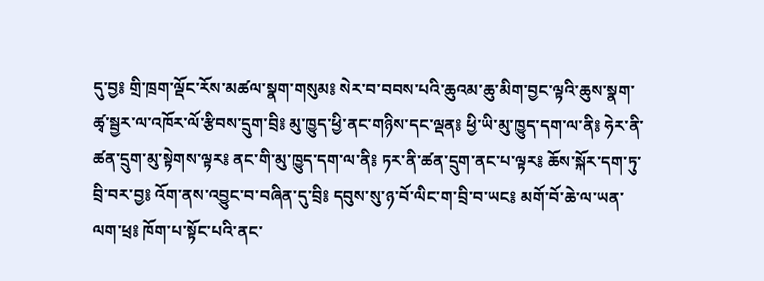དུ་བྱ༔ གྲི་ཁྲག་ལྡོང་རོས་མཚལ་སྣག་གསུམ༔ སེར་བ་བབས་པའི་ཆུའམ་ཆུ་མིག་བྱང་ལྟའི་ཆུས་སྣག་ཚྭ་སྦྱར་ལ་འཁོར་ལོ་རྩིབས་དྲུག་བྲི༔ མུ་ཁྱུད་ཕྱི་ནང་གཉིས་དང་ལྡན༔ ཕྱི་ཡི་མུ་ཁྱུད་དག་ལ་ནི༔ ཧེར་ནི་ཚན་དྲུག་མུ་སྟེགས་ལྟར༔ ནང་གི་མུ་ཁྱུད་དག་ལ་ནི༔ ཏར་ནི་ཚན་དྲུག་ནང་པ་ལྟར༔ ཆོས་སྐོར་དག་ཏུ་བྲི་བར་བྱ༔ འོག་ནས་འབྱུང་བ་བཞིན་དུ་བྲི༔ དབུས་སུ་ཉ་བོ་ལིང་ག་བྲི་བ་ཡང༔ མགོ་བོ་ཆེ་ལ་ཡན་ལག་ཕྲ༔ ཁོག་པ་སྟོང་པའི་ནང་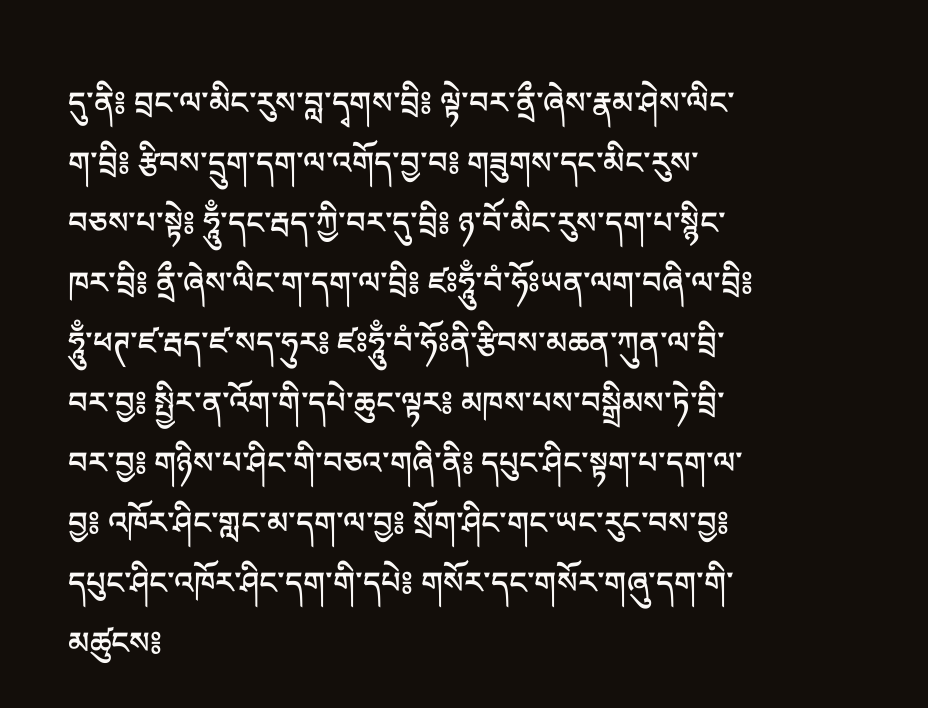དུ་ནི༔ བྲང་ལ་མིང་རུས་བླ་དྭགས་བྲི༔ ལྟེ་བར་ནྲྀ་ཞེས་རྣམ་ཤེས་ལིང་ག་བྲི༔ རྩིབས་དྲུག་དག་ལ་འགོད་བྱ་བ༔ གཟུགས་དང་མིང་རུས་བཅས་པ་སྟེ༔ ཧཱུྃ་དང་རྦད་ཀྱི་བར་དུ་བྲི༔ ཉ་བོ་མིང་རུས་དག་པ་སྙིང་ཁར་བྲི༔ ནྲྀ་ཞེས་ལིང་ག་དག་ལ་བྲི༔ ཛཿཧཱུྃ་བཾ་ཧོཿཡན་ལག་བཞི་ལ་བྲི༔ ཧཱུྃ་ཕཊ་ཛ་རྦད་ཛ་སད་ཧུར༔ ཛཿཧཱུྃ་བཾ་ཧོཿནི་རྩིབས་མཆན་ཀུན་ལ་བྲི་བར་བྱ༔ སྤྱིར་ན་འོག་གི་དཔེ་ཆུང་ལྟར༔ མཁས་པས་བསྒྲིམས་ཏེ་བྲི་བར་བྱ༔ གཉིས་པ་ཤིང་གི་བཅའ་གཞི་ནི༔ དཔུང་ཤིང་སྟག་པ་དག་ལ་བྱ༔ འཁོར་ཤིང་གླང་མ་དག་ལ་བྱ༔ སྲོག་ཤིང་གང་ཡང་རུང་བས་བྱ༔ དཔུང་ཤིང་འཁོར་ཤིང་དག་གི་དཔེ༔ གསོར་དང་གསོར་གཞུ་དག་གི་མཚུངས༔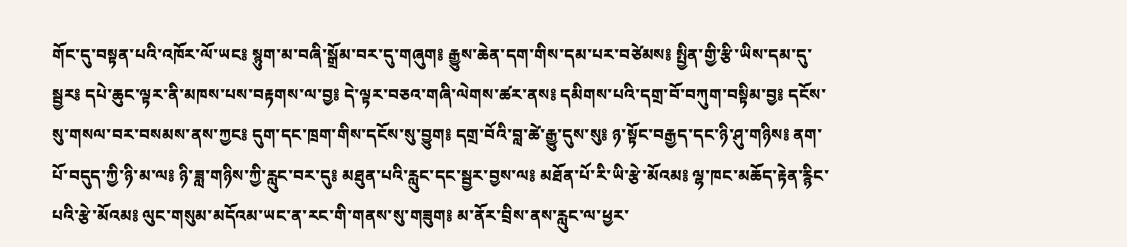གོང་དུ་བསྟན་པའི་འཁོར་ལོ་ཡང༔ སྙུག་མ་བཞི་སྒྲོམ་བར་དུ་གཞུག༔ རྒྱུས་ཆེན་དག་གིས་དམ་པར་བཙེམས༔ སྤྱིན་གྱི་རྩི་ཡིས་དམ་དུ་སྦྱར༔ དཔེ་ཆུང་ལྟར་ནི་མཁས་པས་བརྟགས་ལ་བྱ༔ དེ་ལྟར་བཅའ་གཞི་ལེགས་ཚར་ནས༔ དམིགས་པའི་དགྲ་བོ་བཀུག་བསྟིམ་བྱ༔ དངོས་སུ་གསལ་བར་བསམས་ནས་ཀྱང༔ དུག་དང་ཁྲག་གིས་དངོས་སུ་བྱུག༔ དགྲ་བོའི་བླ་ཚེ་རྒྱུ་དུས་སུ༔ ཉ་སྟོང་བརྒྱད་དང་ཉི་ཤུ་གཉིས༔ ནག་པོ་བདུད་ཀྱི་ཉི་མ་ལ༔ ཉི་ཟླ་གཉིས་ཀྱི་རླུང་བར་དུ༔ མཐུན་པའི་རླུང་དང་སྦྱར་བྱས་ལ༔ མཐོན་པོ་རི་ཡི་རྩེ་མོའམ༔ ལྷ་ཁང་མཆོད་རྟེན་རྙིང་པའི་རྩེ་མོའམ༔ ལུང་གསུམ་མདོའམ་ཡང་ན་རང་གི་གནས་སུ་གཟུག༔ མ་ནོར་བྲིས་ནས་རླུང་ལ་ཕྱར་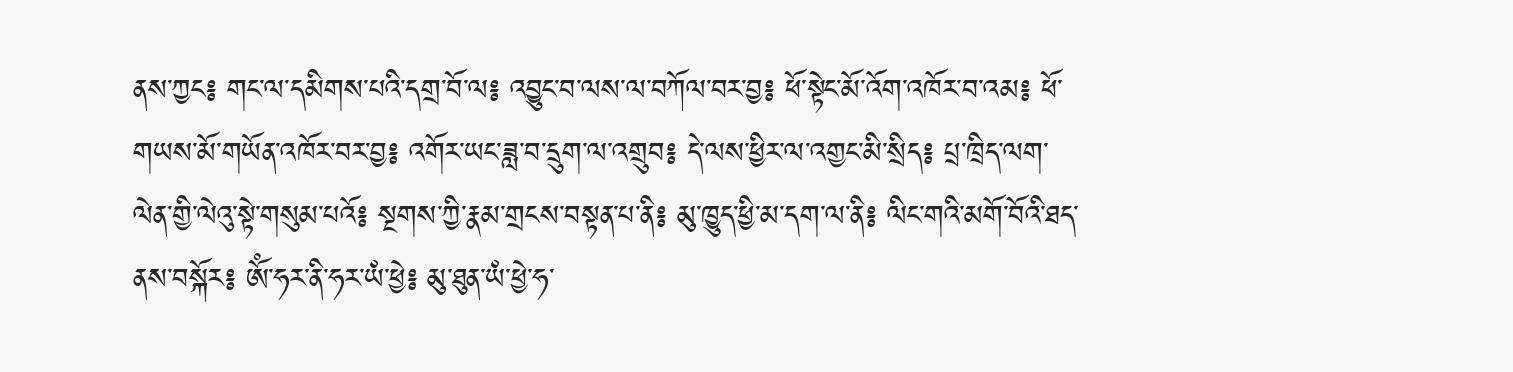ནས་ཀྱང༔ གང་ལ་དམིགས་པའི་དགྲ་བོ་ལ༔ འབྱུང་བ་ལས་ལ་བཀོལ་བར་བྱ༔ ཕོ་སྟེང་མོ་འོག་འཁོར་བ་འམ༔ ཕོ་གཡས་མོ་གཡོན་འཁོར་བར་བྱ༔ འགོར་ཡང་ཟླ་བ་དྲུག་ལ་འགྲུབ༔ དེ་ལས་ཕྱིར་ལ་འགྱང་མི་སྲིད༔ པྲ་ཁྲིད་ལག་ལེན་གྱི་ལེའུ་སྟེ་གསུམ་པའོ༔ སྔགས་ཀྱི་རྣམ་གྲངས་བསྟན་པ་ནི༔ མུ་ཁྱུད་ཕྱི་མ་དག་ལ་ནི༔ ལིང་གའི་མགོ་བོའི་ཐད་ནས་བསྐོར༔ ཨོཾ་ཧར་ནི་ཧར་ཡཾ་ཕྱེ༔ མུ་ཐུན་ཡཾ་ཕྱེ་ཧ་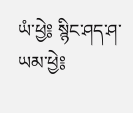ཡཾ་ཕྱེ༔ སྙིང་ཤད་ཤ་ཡམ་ཕྱེ༔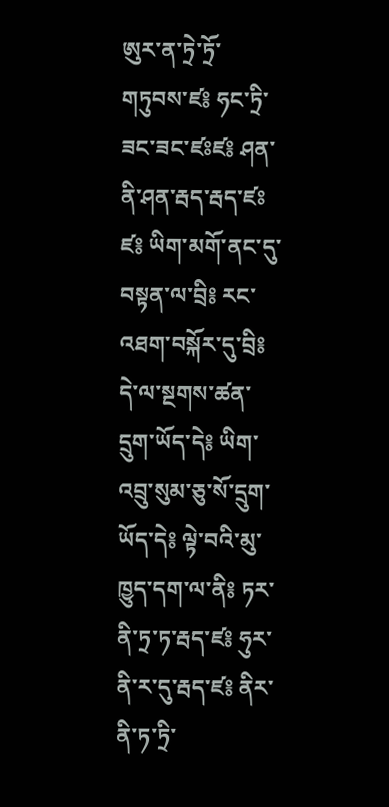ཨུར་ན་ཏྲེ་ཏྲོ་གཏུབས་ཛ༔ ཧང་ཏྲི་ཟང་ཟང་ཛཿཛ༔ ཤན་ནི་ཤན་རྦད་རྦད་ཛཿཛ༔ ཡིག་མགོ་ནང་དུ་བསྟན་ལ་བྲི༔ རང་འཐག་བསྐོར་དུ་བྲི༔ དེ་ལ་སྔགས་ཚན་དྲུག་ཡོད་དེ༔ ཡིག་འབྲུ་སུམ་ཅུ་སོ་དྲུག་ཡོད་དེ༔ ལྟེ་བའི་མུ་ཁྱུད་དག་ལ་ནི༔ ཏར་ནི་ཏྲ་ཏ་རྦད་ཛ༔ ཧུར་ནི་ར་དུ་རྦད་ཛ༔ ནིར་ནི་ཏ་ཏྲི་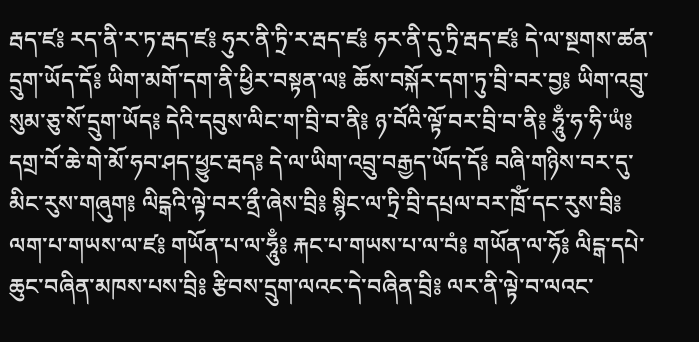རྦད་ཛ༔ རད་ནི་ར་ཏ་རྦད་ཛ༔ ཧུར་ནི་ཏྲི་ར་རྦད་ཛ༔ ཧར་ནི་དུ་ཏྲི་རྦད་ཛ༔ དེ་ལ་སྔགས་ཚན་དྲུག་ཡོད་དོ༔ ཡིག་མགོ་དག་ནི་ཕྱིར་བསྟན་ལ༔ ཆོས་བསྐོར་དག་ཏུ་བྲི་བར་བྱ༔ ཡིག་འབྲུ་སུམ་ཅུ་སོ་དྲུག་ཡོད༔ དེའི་དབུས་ལིང་ག་བྲི་བ་ནི༔ ཉ་བོའི་ལྟོ་བར་བྲི་བ་ནི༔ ཧཱུྃ་ཧ་ཧི་ཡཾ༔ དགྲ་བོ་ཆེ་གེ་མོ་ཧབ་ཤད་ཕྱུང་རྦད༔ དེ་ལ་ཡིག་འབྲུ་བརྒྱད་ཡོད་དོ༔ བཞི་གཉིས་བར་དུ་མིང་རུས་གཞུག༔ ལིངྒའི་ལྟེ་བར་ནྲྀ་ཞེས་བྲི༔ སྙིང་ལ་ཏྲི་བྲི་དཔྲལ་བར་ཁྲོཾ་དང་རུས་བྲི༔ ལག་པ་གཡས་ལ་ཛ༔ གཡོན་པ་ལ་ཧཱུྃ༔ རྐང་པ་གཡས་པ་ལ་བཾ༔ གཡོན་ལ་ཧོ༔ ལིངྒ་དཔེ་ཆུང་བཞིན་མཁས་པས་བྲི༔ རྩིབས་དྲུག་ལའང་དེ་བཞིན་བྲི༔ ལར་ནི་ལྟེ་བ་ལའང་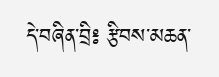དེ་བཞིན་བྲི༔ རྩིབས་མཆན་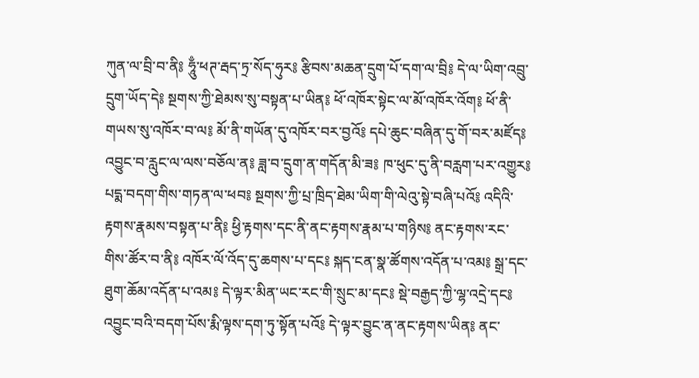ཀུན་ལ་བྲི་བ་ནི༔ ཧཱུྃ་ཕཊ་རྦད་ཏྲ་སོད་ཧུར༔ རྩིབས་མཆན་དྲུག་པོ་དག་ལ་བྲི༔ དེ་ལ་ཡིག་འབྲུ་དྲུག་ཡོད་དེ༔ སྔགས་ཀྱི་ཐེམས་སུ་བསྟན་པ་ཡིན༔ ཕོ་འཁོར་སྟེང་ལ་མོ་འཁོར་འོག༔ ཕོ་ནི་གཡས་སུ་འཁོར་བ་ལ༔ མོ་ནི་གཡོན་དུ་འཁོར་བར་བྱའོ༔ དཔེ་ཆུང་བཞིན་དུ་གོ་བར་མཛོད༔ འབྱུང་བ་རླུང་ལ་ལས་བཅོལ་ན༔ ཟླ་བ་དྲུག་ན་གདོན་མི་ཟ༔ ཁ་ཕུང་དུ་ནི་བརླག་པར་འགྱུར༔ པདྨ་བདག་གིས་གཏན་ལ་ཕབ༔ སྔགས་ཀྱི་པྲ་ཁྲིད་ཐེམ་ཡིག་གི་ལེའུ་སྟེ་བཞི་པའོ༔ འདིའི་རྟགས་རྣམས་བསྟན་པ་ནི༔ ཕྱི་རྟགས་དང་ནི་ནང་རྟགས་རྣམ་པ་གཉིས༔ ནང་རྟགས་རང་གིས་ཚོར་བ་ནི༔ འཁོར་ལོ་འོད་དུ་ཆགས་པ་དང༔ སྐད་ངན་སྣ་ཚོགས་འདོན་པ་འམ༔ སྒྲ་དང་ཐུག་ཆོམ་འདོན་པ་འམ༔ དེ་ལྟར་མིན་ཡང་རང་གི་སྲུང་མ་དང༔ སྡེ་བརྒྱད་ཀྱི་ལྷ་འདྲེ་དང༔ འབྱུང་བའི་བདག་པོས་རྨི་ལྟས་དག་ཏུ་སྟོན་པའོ༔ དེ་ལྟར་བྱུང་ན་ནང་རྟགས་ཡིན༔ ནང་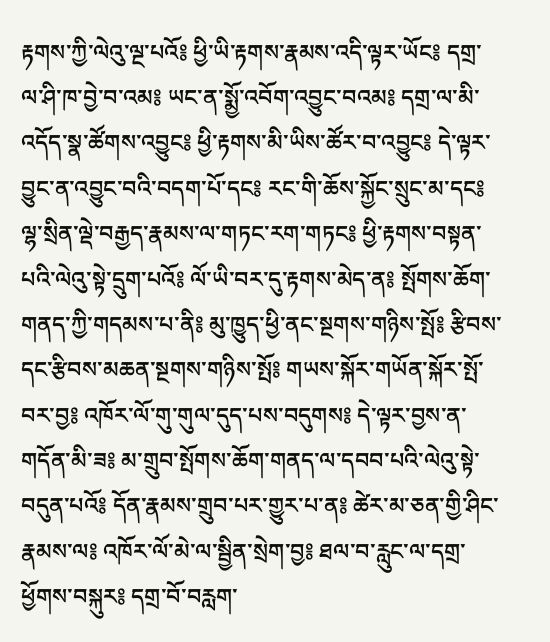རྟགས་ཀྱི་ལེའུ་ལྔ་པའོ༔ ཕྱི་ཡི་རྟགས་རྣམས་འདི་ལྟར་ཡོང༔ དགྲ་ལ་ཤི་ཁ་བྱེ་བ་འམ༔ ཡང་ན་སྨྱོ་འབོག་འབྱུང་བའམ༔ དགྲ་ལ་མི་འདོད་སྣ་ཚོགས་འབྱུང༔ ཕྱི་རྟགས་མི་ཡིས་ཚོར་བ་འབྱུང༔ དེ་ལྟར་བྱུང་ན་འབྱུང་བའི་བདག་པོ་དང༔ རང་གི་ཆོས་སྐྱོང་སྲུང་མ་དང༔ ལྷ་སྲིན་ལྡེ་བརྒྱད་རྣམས་ལ་གཏང་རག་གཏང༔ ཕྱི་རྟགས་བསྟན་པའི་ལེའུ་སྟེ་དྲུག་པའོ༔ ལོ་ཡི་བར་དུ་རྟགས་མེད་ན༔ སྤོགས་ཆོག་གནད་ཀྱི་གདམས་པ་ནི༔ མུ་ཁྱུད་ཕྱི་ནང་སྔགས་གཉིས་སྤོ༔ རྩིབས་དང་རྩིབས་མཆན་སྔགས་གཉིས་སྤོ༔ གཡས་སྐོར་གཡོན་སྐོར་སྤོ་བར་བྱ༔ འཁོར་ལོ་གུ་གུལ་དུད་པས་བདུགས༔ དེ་ལྟར་བྱས་ན་གདོན་མི་ཟ༔ མ་གྲུབ་སྤོགས་ཆོག་གནད་ལ་དབབ་པའི་ལེའུ་སྟེ་བདུན་པའོ༔ དོན་རྣམས་གྲུབ་པར་གྱུར་པ་ན༔ ཚེར་མ་ཅན་གྱི་ཤིང་རྣམས་ལ༔ འཁོར་ལོ་མེ་ལ་སྦྱིན་སྲེག་བྱ༔ ཐལ་བ་རླུང་ལ་དགྲ་ཕྱོགས་བསྐུར༔ དགྲ་བོ་བརླག་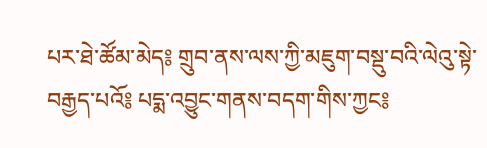པར་ཐེ་ཚོམ་མེད༔ གྲུབ་ནས་ལས་ཀྱི་མཇུག་བསྡུ་བའི་ལེའུ་སྟེ་བརྒྱད་པའོ༔ པདྨ་འབྱུང་གནས་བདག་གིས་ཀྱང༔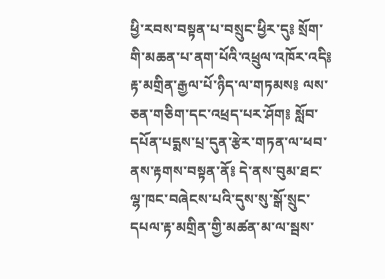ཕྱི་རབས་བསྟན་པ་བསྲུང་ཕྱིར་དུ༔ སྲོག་གི་མཆན་པ་ནག་པོའི་འཕྲུལ་འཁོར་འདི༔ རྟ་མགྲིན་རྒྱལ་པོ་ཉིད་ལ་གཏམས༔ ལས་ཅན་གཅིག་དང་འཕྲད་པར་ཤོག༔ སློབ་དཔོན་པདྨས་པྲ་དུན་རྩེར་གཏན་ལ་ཕབ་ནས་རྟགས་བསྟན་ནོ༔ དེ་ནས་བུམ་ཐང་ལྷ་ཁང་བཞེངས་པའི་དུས་སུ་སྒོ་སྲུང་དཔལ་རྟ་མགྲིན་གྱི་མཚན་མ་ལ་སྦས་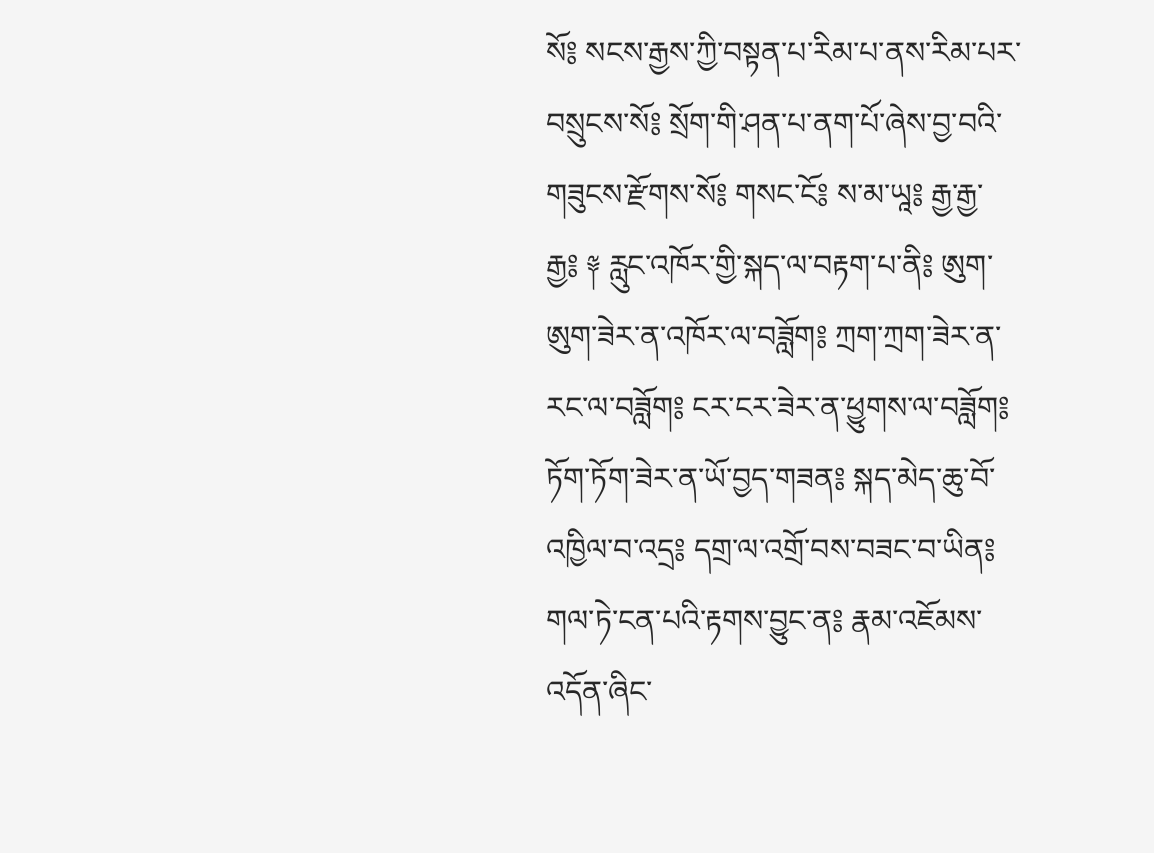སོ༔ སངས་རྒྱས་ཀྱི་བསྟན་པ་རིམ་པ་ནས་རིམ་པར་བསྲུངས་སོ༔ སྲོག་གི་ཤན་པ་ནག་པོ་ཞེས་བྱ་བའི་གཟུངས་རྫོགས་སོ༔ གསང་ངོ༔ ས་མ་ཡཱ༔ རྒྱ་རྒྱ་རྒྱ༔ ༈ རླུང་འཁོར་གྱི་སྐད་ལ་བརྟག་པ་ནི༔ ཨུག་ཨུག་ཟེར་ན་འཁོར་ལ་བཟློག༔ ཀྲག་ཀྲག་ཟེར་ན་རང་ལ་བཟློག༔ ངར་ངར་ཟེར་ན་ཕྱུགས་ལ་བཟློག༔ ཏོག་ཏོག་ཟེར་ན་ཡོ་བྱད་གཟན༔ སྐད་མེད་ཆུ་བོ་འཁྱིལ་བ་འདྲ༔ དགྲ་ལ་འགྲོ་བས་བཟང་བ་ཡིན༔ གལ་ཏེ་ངན་པའི་རྟགས་བྱུང་ན༔ རྣམ་འཇོམས་འདོན་ཞིང་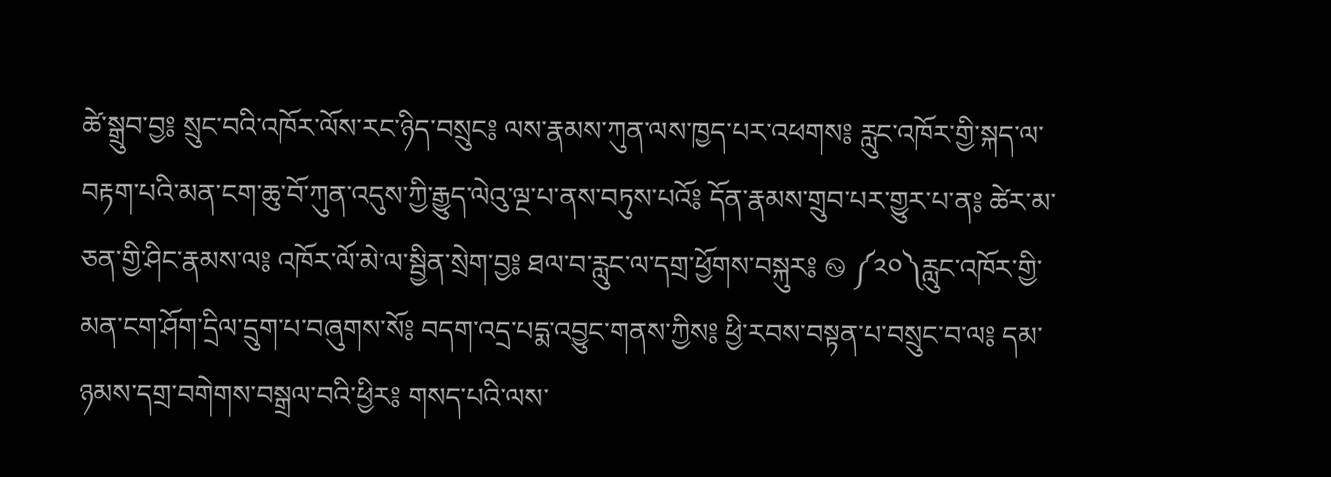ཚེ་སྒྲུབ་བྱ༔ སྲུང་བའི་འཁོར་ལོས་རང་ཉིད་བསྲུང༔ ལས་རྣམས་ཀུན་ལས་ཁྱད་པར་འཕགས༔ རླུང་འཁོར་གྱི་སྐད་ལ་བརྟག་པའི་མན་ངག་ཆུ་བོ་ཀུན་འདུས་ཀྱི་རྒྱུད་ལེའུ་ལྔ་པ་ནས་བཏུས་པའོ༔ དོན་རྣམས་གྲུབ་པར་གྱུར་པ་ན༔ ཚེར་མ་ཅན་གྱི་ཤིང་རྣམས་ལ༔ འཁོར་ལོ་མེ་ལ་སྦྱིན་སྲེག་བྱ༔ ཐལ་བ་རླུང་ལ་དགྲ་ཕྱོགས་བསྐུར༔ ࿊ ༼༢༠༽རླུང་འཁོར་གྱི་མན་ངག་ཤོག་དྲིལ་དྲུག་པ་བཞུགས་སོ༔ བདག་འདྲ་པདྨ་འབྱུང་གནས་ཀྱིས༔ ཕྱི་རབས་བསྟན་པ་བསྲུང་བ་ལ༔ དམ་ཉམས་དགྲ་བགེགས་བསྒྲལ་བའི་ཕྱིར༔ གསད་པའི་ལས་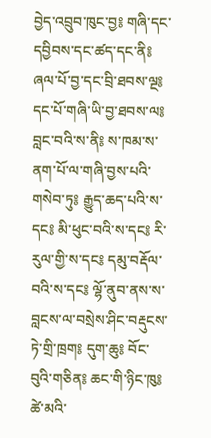བྱེད་འབྲུབ་ཁུང་བྱ༔ གཞི་དང་དབྱིབས་དང་ཚད་དང་ནི༔ ཞལ་པོ་བྱ་དང་བྲི་ཐབས་ལྔ༔ དང་པོ་གཞི་ཡི་བྱ་ཐབས་ལ༔ བླང་བའི་ས་ནི༔ ས་ཁམ་ས་ནག་པོ་ལ་གཞི་བྱས་པའི་གསེབ་ཏུ༔ རྒྱུད་ཆད་པའི་ས་དང༔ མི་ཕུང་བའི་ས་དང༔ རི་རུལ་གྱི་ས་དང༔ དམུ་བརྡོལ་བའི་ས་དང༔ ལྷོ་ནུབ་ནས་ས་བླངས་ལ་བསྲེས་ཤིང་བརྡུངས་ཏེ་གྲི་ཁྲག༔ དུག་ཆུ༔ བོང་བུའི་གཅིན༔ ཆང་གི་ཉིང་ཁུ༔ ཚེ་མའི་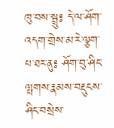ཁུ་བས་སྦྲུ༔ དེ་ལ་ཤོག་འདག་གྲེས་མ་རེ་ལྕག་པ་ཐར་ནུ༔ ཤོག་བུ་ཤིང་ལྤགས་རྣམས་བརྡུངས་ཤིང་བསྲེས་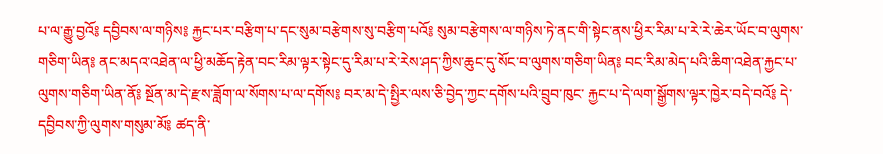པ་ལ་རྒྱུ་བྱའོ༔ དབྱིབས་ལ་གཉིས༔ རྐྱང་པར་བརྩིག་པ་དང་སུམ་བརྩེགས་སུ་བརྩིག་པའོ༔ སུམ་བརྩེགས་ལ་གཉིས་ཏེ་ནང་གི་སྟེང་ནས་ཕྱིར་རིམ་པ་རེ་རེ་ཆེར་ཡོང་བ་ལུགས་གཅིག་ཡིན༔ ནང་མདའ་འཐེན་ལ་ཕྱི་མཆོད་རྟེན་བང་རིམ་ལྟར་སྟེང་དུ་རིམ་པ་རེ་རེས་ཤད་ཀྱིས་ཆུང་དུ་སོང་བ་ལུགས་གཅིག་ཡིན༔ བང་རིམ་མེད་པའི་ཆིག་འཐེན་རྐྱང་པ་ལུགས་གཅིག་ཡིན་ནོ༔ སྔོན་མ་དེ་རྫས་ཟློག་ལ་སོགས་པ་ལ་དགོས༔ བར་མ་དེ་སྤྱིར་ལས་ཅི་བྱེད་ཀྱང་དགོས་པའི་བྲུབ་ཁུང་ རྐྱང་པ་དེ་ལག་སྒྱོགས་ལྟར་ཁྱེར་བདེ་བའོ༔ དེ་དབྱིབས་ཀྱི་ལུགས་གསུམ་མོ༔ ཚད་ནི་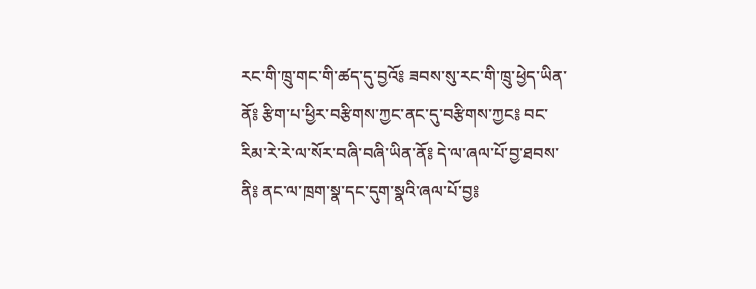རང་གི་ཁྲུ་གང་གི་ཚད་དུ་བྱའོ༔ ཟབས་སུ་རང་གི་ཁྲུ་ཕྱེད་ཡིན་ནོ༔ རྩིག་པ་ཕྱིར་བརྩིགས་ཀྱང་ནང་དུ་བརྩིགས་ཀྱང༔ བང་རིམ་རེ་རེ་ལ་སོར་བཞི་བཞི་ཡིན་ནོ༔ དེ་ལ་ཞལ་པོ་བྱ་ཐབས་ནི༔ ནང་ལ་ཁྲག་སྣ་དང་དུག་སྣའི་ཞལ་པོ་བྱ༔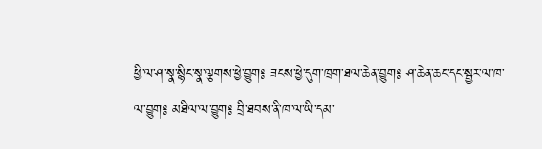ཕྱི་ལ་ཤ་སྣ་སྙིང་སྣ་ལྕགས་ཕྱེ་བྱུག༔ ཟངས་ཕྱེ་དུག་ཁྲག་ཐལ་ཆེན་བྱུག༔ ཤ་ཆེན་ཆང་དང་སྦྱར་ལ་ཁ་ལ་བྱུག༔ མཐིལ་ལ་བྱུག༔ བྲི་ཐབས་ནི་ཁ་ལ་ཡི་དམ་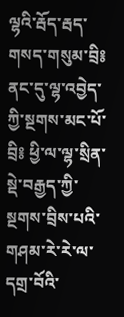ལྷའི་རྦོད་རྦད་གསད་གསུམ་བྲི༔ ནང་དུ་ལྷ་འབྱེད་ཀྱི་སྔགས་མང་པོ་བྲི༔ ཕྱི་ལ་ལྷ་སྲིན་སྡེ་བརྒྱད་ཀྱི་སྔགས་བྲིས་པའི་གཤམ་རེ་རེ་ལ་དགྲ་བོའི་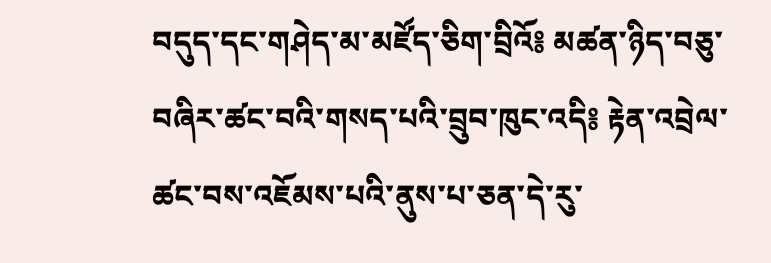བདུད་དང་གཤེད་མ་མཛོད་ཅིག་བྲིའོ༔ མཚན་ཉིད་བཅུ་བཞིར་ཚང་བའི་གསད་པའི་བྲུབ་ཁུང་འདི༔ རྟེན་འབྲེལ་ཚང་བས་འཇོམས་པའི་ནུས་པ་ཅན་དེ་རུ་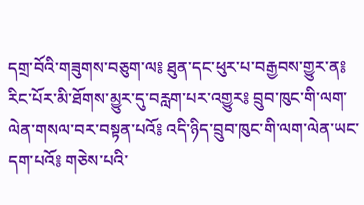དགྲ་བོའི་གཟུགས་བཅུག་ལ༔ ཐུན་དང་ཕུར་པ་བརྒྱབས་གྱུར་ན༔ རིང་པོར་མི་ཐོགས་མྱུར་དུ་བརླག་པར་འགྱུར༔ བྲུབ་ཁུང་གི་ལག་ལེན་གསལ་བར་བསྟན་པའོ༔ འདི་ཉིད་བྲུབ་ཁུང་གི་ལག་ལེན་ཡང་དག་པའོ༔ གཅེས་པའི་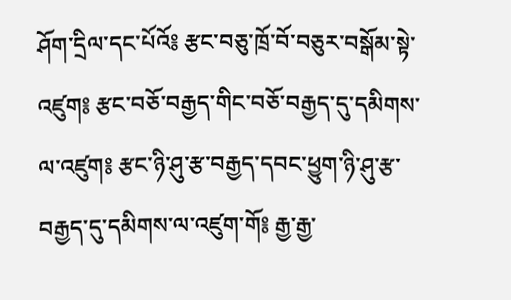ཤོག་དྲིལ་དང་པོའོ༔ རྩང་བཅུ་ཁྲོ་བོ་བཅུར་བསྒོམ་སྟེ་འཛུག༔ རྩང་བཅོ་བརྒྱད་གིང་བཅོ་བརྒྱད་དུ་དམིགས་ལ་འཛུག༔ རྩང་ཉི་ཤུ་རྩ་བརྒྱད་དབང་ཕྱུག་ཉི་ཤུ་རྩ་བརྒྱད་དུ་དམིགས་ལ་འཛུག་གོ༔ རྒྱ་རྒྱ་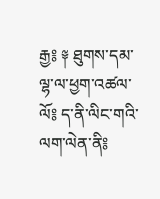རྒྱ༔ ༈ ཐུགས་དམ་ལྷ་ལ་ཕྱག་འཚལ་ལོ༔ ད་ནི་ལིང་གའི་ལག་ལེན་ནི༔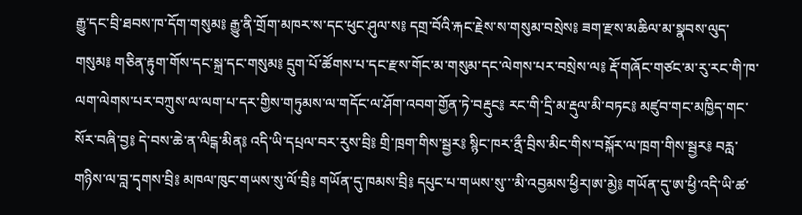རྒྱུ་དང་བྲི་ཐབས་ཁ་དོག་གསུམ༔ རྒྱུ་ནི་གྲོག་མཁར་ས་དང་ཕུང་ཤུལ་ས༔ དགྲ་བོའི་རྐང་རྗེས་ས་གསུམ་བསྲེས༔ ཟག་རྫས་མཆིལ་མ་སྣབས་ལུད་གསུམ༔ གཅིན་རྟུག་གོས་དང་སྐྲ་དང་གསུམ༔ དྲུག་པོ་ཚོགས་པ་དང་རྫས་གོང་མ་གསུམ་དང་ལེགས་པར་བསྲེས་ལ༔ རྡོ་གཞོང་གཙང་མ་རུ་རང་གི་ཁ་ལག་ལེགས་པར་བཀྲུས་ལ་ལག་པ་དར་གྱིས་གཏུམས་ལ་གདོང་ལ་ཤོག་འབག་གྱོན་ཏེ་བརྡུང༔ རང་གི་དྲི་མ་རྡུལ་མི་བཏང༔ མཛུབ་གང་མཁྱིད་གང་སོར་བཞི་བྱ༔ དེ་བས་ཆེ་ན་ལིངྒ་མིན༔ འདི་ཡི་དཔྲལ་བར་རུས་བྲི༔ གྲི་ཁྲག་གིས་སྦྱར༔ སྙིང་ཁར་ནྲྀ་བྲིས་མིང་གིས་བསྐོར་ལ་ཁྲག་གིས་སྦྱར༔ བརླ་གཉིས་ལ་བླ་དྭགས་བྲི༔ མཁལ་ཁུང་གཡས་སུ་ལོ་བྲི༔ གཡོན་དུ་ཁམས་བྲི༔ དཔུང་པ་གཡས་སུ་་་མི་འབྱམས་ཕྱིར།ཨ་མྱེ༔ གཡོན་དུ་ཨ་ཕྱི་འདི་ཡི་ཚ་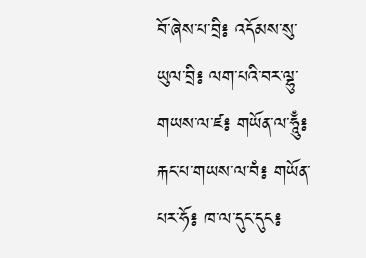བོ་ཞེས་པ་བྲི༔ འདོམས་སུ་ཡུལ་བྲི༔ ལག་པའི་བར་ལྷུ་གཡས་ལ་ཛ༔ གཡོན་ལ་ཧཱུྃ༔ རྐང་པ་གཡས་ལ་བཾ༔ གཡོན་པར་ཧོ༔ ཁ་ལ་དུང་དུང༔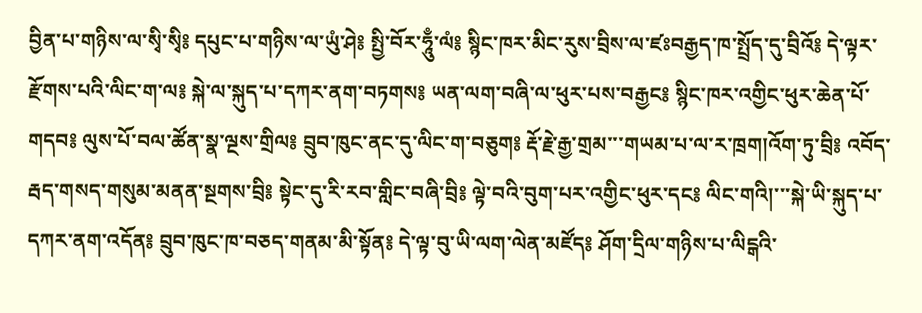བྱིན་པ་གཉིས་ལ་སྭི་སྭི༔ དཔུང་པ་གཉིས་ལ་ཡུཾ་ཤེ༔ སྤྱི་བོར་ཧཱུྃ་ལཾ༔ སྙིང་ཁར་མིང་རུས་བྲིས་ལ་ཛཿབརྒྱད་ཁ་སྤྲོད་དུ་བྲིའོ༔ དེ་ལྟར་རྫོགས་པའི་ལིང་ག་ལ༔ སྐེ་ལ་སྐུད་པ་དཀར་ནག་བཏགས༔ ཡན་ལག་བཞི་ལ་ཕུར་པས་བརྒྱང༔ སྙིང་ཁར་འགྱིང་ཕུར་ཆེན་པོ་གདབ༔ ལུས་པོ་བལ་ཚོན་སྣ་ལྔས་གྲིལ༔ བྲུབ་ཁུང་ནང་དུ་ལིང་ག་བཅུག༔ རྡོ་རྗེ་རྒྱ་གྲམ་་་གཡམ་པ་ལ་ར་ཁྲག།འོག་ཏུ་བྲི༔ འབོད་རྦད་གསད་གསུམ་མནན་སྔགས་བྲི༔ སྟེང་དུ་རི་རབ་གླིང་བཞི་བྲི༔ ལྟེ་བའི་བུག་པར་འགྱིང་ཕུར་དང༔ ལིང་གའི།་་་སྐེ་ཡི་སྐུད་པ་དཀར་ནག་འདོན༔ བྲུབ་ཁུང་ཁ་བཅད་གནམ་མི་སྟོན༔ དེ་ལྟ་བུ་ཡི་ལག་ལེན་མཛོད༔ ཤོག་དྲིལ་གཉིས་པ་ལིངྒའི་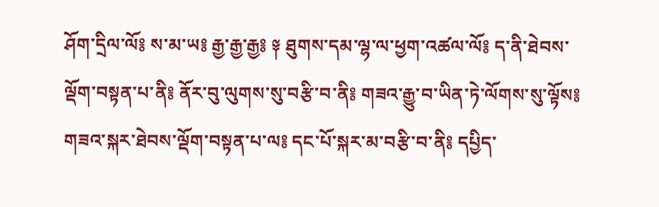ཤོག་དྲིལ་ལོ༔ ས་མ་ཡ༔ རྒྱ་རྒྱ་རྒྱ༔ ༈ ཐུགས་དམ་ལྷ་ལ་ཕྱག་འཚལ་ལོ༔ ད་ནི་ཐེབས་ལྡོག་བསྟན་པ་ནི༔ ནོར་བུ་ལུགས་སུ་བརྩི་བ་ནི༔ གཟའ་རྒྱུ་བ་ཡིན་ཏེ་ལོགས་སུ་ལྟོས༔ གཟའ་སྐར་ཐེབས་ལྡོག་བསྟན་པ་ལ༔ དང་པོ་སྐར་མ་བརྩི་བ་ནི༔ དཔྱིད་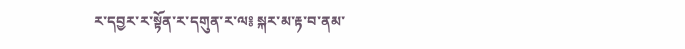ར་དབྱར་ར་སྟོན་ར་དགུན་ར་ལ༔ སྐར་མ་རྟ་བ་ནམ་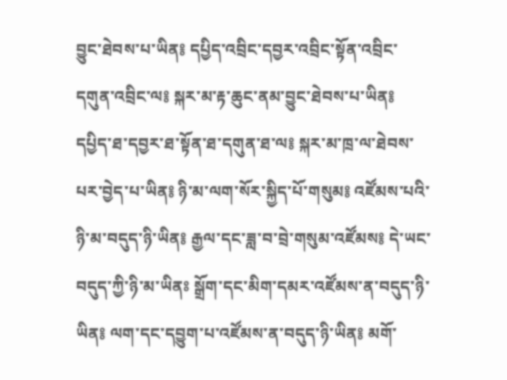བྱུང་ཐེབས་པ་ཡིན༔ དཔྱིད་འབྲིང་དབྱར་འབྲིང་སྟོན་འབྲིང་དགུན་འབྲིང་ལ༔ སྐར་མ་རྟ་ཆུང་ནམ་བྱུང་ཐེབས་པ་ཡིན༔ དཔྱིད་ཐ་དབྱར་ཐ་སྟོན་ཐ་དགུན་ཐ་ལ༔ སྐར་མ་ཁྲ་ལ་ཐེབས་པར་བྱེད་པ་ཡིན༔ ཉི་མ་ལག་སོར་སྐྱིད་པོ་གསུམ༔ འཛོམས་པའི་ཉི་མ་བདུད་ཉི་ཡིན༔ རྒྱལ་དང་ཟླ་བ་བྲེ་གསུམ་འཛོམས༔ དེ་ཡང་བདུད་ཀྱི་ཉི་མ་ཡིནཿ སྒྲོག་དང་མིག་དམར་འཛོམས་ན་བདུད་ཉི་ཡིན༔ ལག་དང་དབྱུག་པ་འཛོམས་ན་བདུད་ཉི་ཡིན༔ མགོ་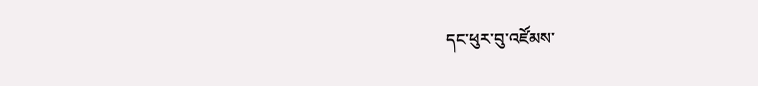དང་ཕུར་བུ་འཛོམས་